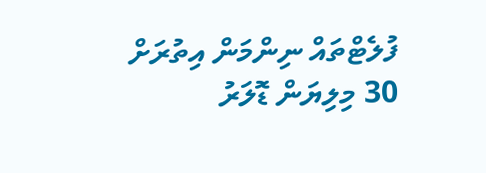ފުލެޓްތައް ނިންމަން އިތުރަށް 30 މިލިޔަން ޑޮލަރު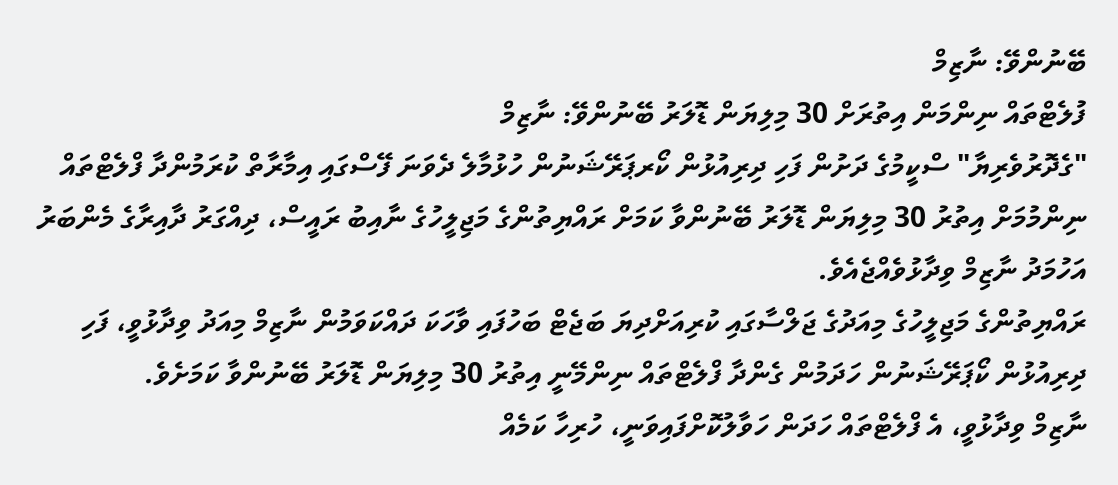ބޭނުންވޭ: ނާޒިމް
ފުލެޓްތައް ނިންމަން އިތުރަށް 30 މިލިޔަން ޑޮލަރު ބޭނުންވޭ: ނާޒިމް
"ގެދޮރުވެރިޔާ" ސްކީމުގެ ދަށުން ފަހި ދިރިއުޅުން ކޯރޕަރޭޝަނުން ހުޅުމާލެ ދެވަނަ ފޭސްގައި އިމާރާތް ކުރަމުންދާ ފްލެޓްތައް ނިންމުމަށް އިތުރު 30 މިލިޔަން ޑޮލަރު ބޭނުންވާ ކަމަށް ރައްޔިތުންގެ މަޖިލީހުގެ ނާއިބު ރައީސް، ދިއްގަރު ދާއިރާގެ މެންބަރު އަހުމަދު ނާޒިމް ވިދާޅުވެއްޖެއެވެ.
ރައްޔިތުންގެ މަޖިލީހުގެ މިއަދުގެ ޖަލްސާގައި ކުރިއަށްދިޔަ ބަޖެޓް ބަހުފައި ވާހަކަ ދައްކަވަމުން ނާޒިމް މިއަދު ވިދާޅުވީ، ފަހި ދިރިއުޅުން ކޯޕަރޭޝަނުން ހަދަމުން ގެންދާ ފްލެޓްތައް ނިންމޭނީ އިތުރު 30 މިލިޔަން ޑޮލަރު ބޭނުންވާ ކަމަށެވެ.
ނާޒިމް ވިދާޅުވީ، އެ ފްލެޓްތައް ހަދަން ހަވާލުކޮށްފައިވަނީ، ހުރިހާ ކަމެއް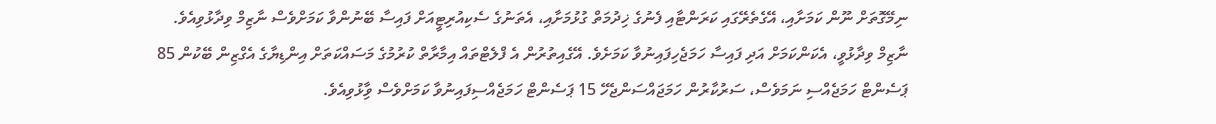ނިމޭގޮތަށް ނޫން ކަމަށާއި، އޭގެތެރޭގައި ކަރަންޓާއި ފެނުގެ ޚިދުމަތް ގުޅުމަށާއި، އެތަނުގެ ސެކިއުރިޓީއަށް ފައިސާ ބޭނުންވާ ކަމަށްވެސް ނާޒިމް ވިދާޅުވިއެވެ.
ނާޒިމް ވިދާޅުވީ، އެކަންކަމަށް އަދި ފައިސާ ހަމަޖެހިފައިނުވާ ކަމަށެވެ. އޭގެއިތުރުން އެ ފްލެޓްތައް އިމާރާތް ކުރުމުގެ މަސައްކަތަށް އިންޑިޔާގެ އެގްޒިން ބޭކުން 85 ޕަސެންޓް ހަމަޖެއްސި ނަމަވެސް، ސަރުކާރުން ހަމަޖައްސަންޖެހޭ 15 ޕަސެންޓް ހަމަޖެއްސިފައިނުވާ ކަމަށްވެސް ވިާޅުވިއެވެ.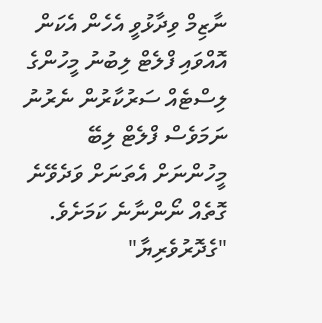ނާޒިމް ވިދާޅުވީ އެހެން އެކަން އޮއްވައި ފްލެޓް ލިބުނު މީހުންގެ ލިސްޓެއް ސަރުކާރުން ނެރުނު ނަމަވެސް ފްލެޓް ލިބޭ މީހުންނަށް އެތަނަށް ވަދެވޭނެ ގޮތެއް ނޯންނާނެ ކަމަށެވެ.
"ގެދޮރުވެރިޔާ"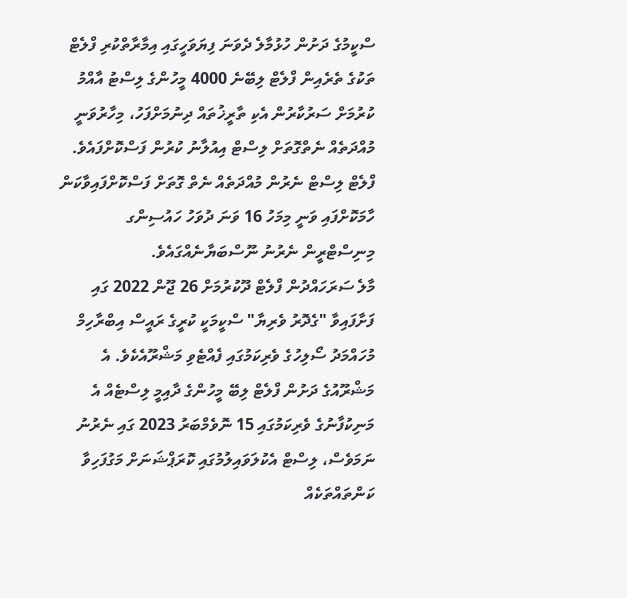ސްކީމުގެ ދަށުން ހުޅުމާލެ ދެވަނަ ފިޔަވަހީގައި އިމާރާތްކުރި ފްލެޓް ތަކުގެ ތެރެއިން ފްލެޓް ލިބޭނެ 4000 މީހުންގެ ލިސްޓު އާއްމު ކުރުމަށް ސަރުކާރުން އެކި ތާރީޚުތައް ދިނުމަށްފަހު، މިހާރުވަނީ މުއްދަތެއް ނެތްގޮތަށް ލިސްޓް އިއުލާނު ކުރުން ފަސްކޮށްފައެވެ.
ފްލެޓް ލިސްޓް ނެރުން މުއްދަތެއް ނެތް ގޮތަށް ފަސްކޮށްފައިވާކަން ހާމަކޮށްފައި ވަނީ މިމަހު 16 ވަނަ ދުވަހު ހައުސިންގ މިނިސްޓްރީން ނެރުނު ނޫސްބަޔާނެއްގައެވެ.
މާލެ ސަރަހައްދުން ފްލެޓް ދޫކުރުމަށް 26 ޖޫން 2022 ގައި ފަށާފައިވާ "ގެދޮރު ވެރިޔާ" ސްކީމަކީ ކުރީގެ ރައީސް އިބްރާހިމް މުހައްމަދު ސޯލިހުގެ ވެރިކަމުގައި ފެއްޓެވި މަޝްރޫއެކެވެ. އެ މަޝްރޫއުގެ ދަށުން ފްލެޓް ލިބޭ މީހުންގެ ދާއިމީ ލިސްޓެއް އެ މަނިކުފާނުގެ ވެރިކަމުގައި 15 ނޮވެމްބަރު 2023 ގައި ނެރުނު ނަމަވެސް، ލިސްޓް އެކުލަވައިލުމުގައި ކޮރަޕްޝަނަށް މަގުފަހިވާ ކަންތައްތަކެއް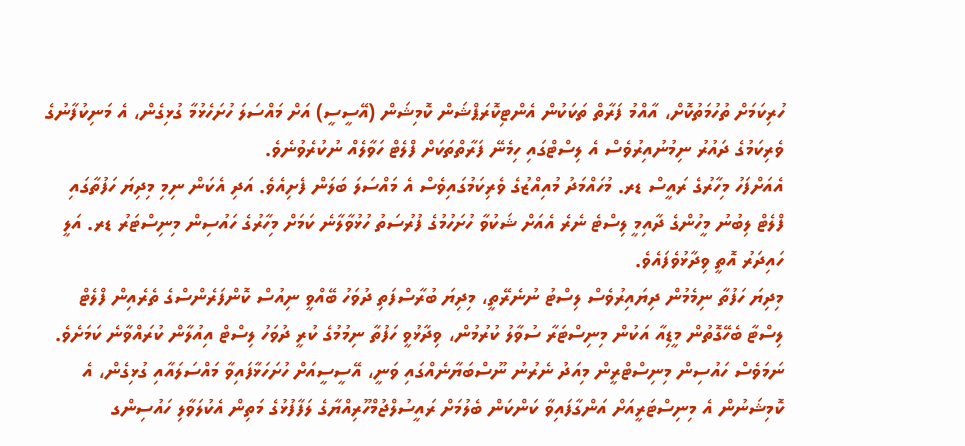ހުރިކަމަށް ތުހުމަތުކޮށް، އާއްމު ފަރާތް ތަކަކުން އެންޓިކޮރަޕްޝަން ކޮމިޝަން (އޭސީސީ) އަށް މައްސަލަ ހުށަހެޅުމާ ގުޅިގެން، އެ މަނިކުފާނުގެ ވެރިކަމުގެ ދައުރު ނިމުނުއިރުވެސް އެ ލިސްޓްގައި ހިމެނޭ ފަރާތްތަކަށް ފްލެޓް ހަވާލެއް ނުކުރެވުނެވެ.
އެއަށްފަހު މިހާރުގެ ރައީސް ޑރ. މުހައްމަދު މުއިއްޒުގެ ވެރިކަމުގައިވެސް އެ މައްސަލަ ބަލަން ފެށިއެވެ. އަދި އެކަން ނިމި މިދިޔަ ހަފުތާގައި ފްލެޓް ލިބުނު މީހުންގެ ދާއިމީ ލިސްޓެ ނެރެ އެއަށް ޝަކުވާ ހުށަހުމުގެ ފުރުސަތު ހުޅުވާލާނެ ކަމަށް މިހާރުގެ ހައުސިން މިނިސްޓަރު ޑރ. އަލީ ހައިދަރު އޮތީ ވިދާޅުވެފައެވެ.
މިދިޔަ ހަފުތާ ނިމެމުން ދިޔައިރުވެސް ލިސްޓު ނުނެރޭތީ، މިދިޔަ ބުރާސްފަތި ދުވަހު ބޭއްވީ ނިއުސް ކޮންފަރެންސްގެ ތެރެއިން ފްލެޓް ލިސްޓާ ބެހޭގޮތުން މީޑިއާ އަކުން މިނިސްޓަރާ ސުވާލު ކުރުމުން، ވިދާޅުވީ ހަފުތާ ނިމުމުގެ ކުރީ ދުވަހު ލިސްޓް އިއުލާން ކުރައްވާނެ ކަމަށެވެ.
ނަމަވެސް ހައުސިން މިނިސްޓްރީން މިއަދު ނެރުނު ނޫސްބަޔާނެއްގައި ވަނީ، އޭސީސީއަށް ހުށަހަޅާފައިވާ މައްސަލައާއި ގުޅިގެން، އެ ކޮމިޝަނުން އެ މިނިސްޓަރީއަށް އަންގާފައިވާ ކަންކަން ބެލުމަށް ރައީސުލްޖުމްހޫރިއްޔާގެ ލަފާފުޅުގެ މަތިން އެކުލަވާލި ހައުސިންގ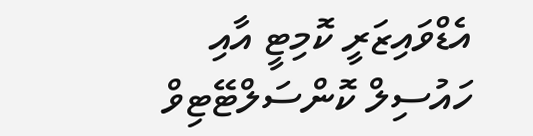އެޑްވައިޒަރީ ކޮމިޓީ އާއި ހައުސިލް ކޮންސަލްޓޭޓިވް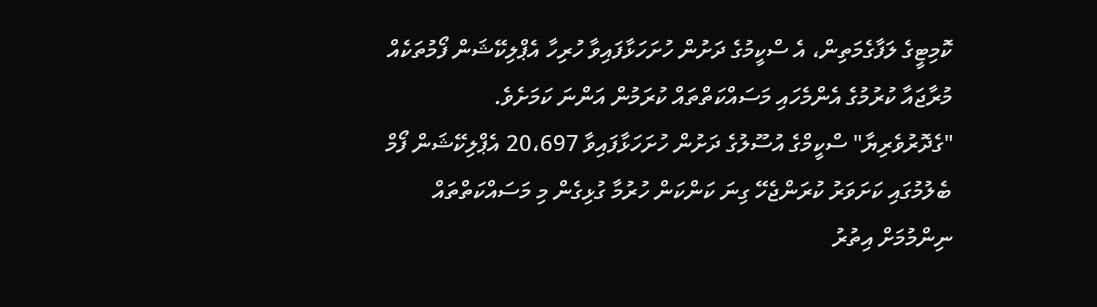ކޮމިޓީގެ ލަފާގެމަތިން، އެ ސްކީމުގެ ދަށުން ހުށަހަޅާފައިވާ ހުރިހާ އެޕްލިކޭޝަން ފޯމުތަކެއް މުރާޖައާ ކުރުމުގެ އެންމެހައި މަސައްކަތްތައް ކުރަމުން އަންނަ ކަމަށެވެ.
"ގެދޮރުވެރިޔާ" ސްކީމްގެ އުސޫލުގެ ދަށުން ހުށަހަޅާފައިވާ 20،697 އެޕްލިކޭޝަން ފޯމް ބެލުމުގައި ކަށަވަރު ކުރަންޖެހޭ ގިނަ ކަންކަން ހުރުމާ ގުޅިގެން މި މަސައްކަތްތައް ނިންމުމަށް އިތުރު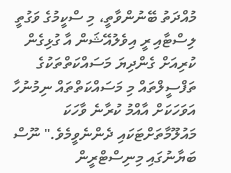މުއްދަތު ބޭނުންވާތީ، މި ސްކީމުގެ ވަގުތީ ލިސްޓާއި ރީ އިވެލުއޭޝަން އާ ގުޅިގެން ކުރިއަށް ގެންދިޔަ މަސައްކަތްތަކުގެ ތަފްސީލްތައް މި މަސައްކަތްތައް ނިމުނުހާ އަވަހަކަށް އާއްމު ކުރާނެ ވާހަކަ މައުލޫމާތަށްޓަކައި ދެންނެވީމެވެ." ނޫސް ބަޔާނުގައި މިނިސްޓްރީން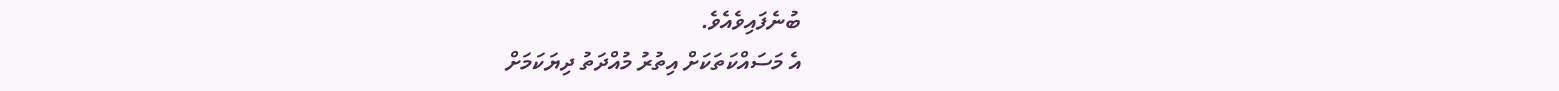ބުނެފައިވެއެވެ.
އެ މަސައްކަތަކަށް އިތުރު މުއްދަތު ދިޔަކަމަށް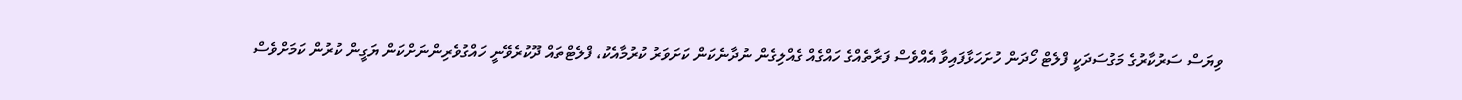ވިޔަސް ސަރުކާރުގެ މަގުސަދަކީ ފްލެޓް ހޯދަން ހުށަހަޅާފައިވާ އެއްވެސް ފަރާތެއްގެ ހައްގެއް ގެއްލިގެން ނުދާނެކަން ކަށަވަރު ކުރުމާއެކު، ފްލެޓްތައް ދޫކުރެވޭނީ ހައްގުވެރިންނަށްކަން ޔަގީން ކުރުން ކަމަށްވެސް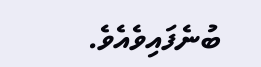ބުނެފައިވެއެވެ.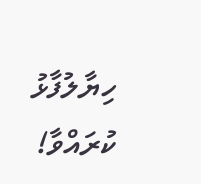ހިޔާލުފާޅު ކުރައްވާ!